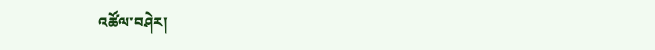འཚོལ་བཤེར།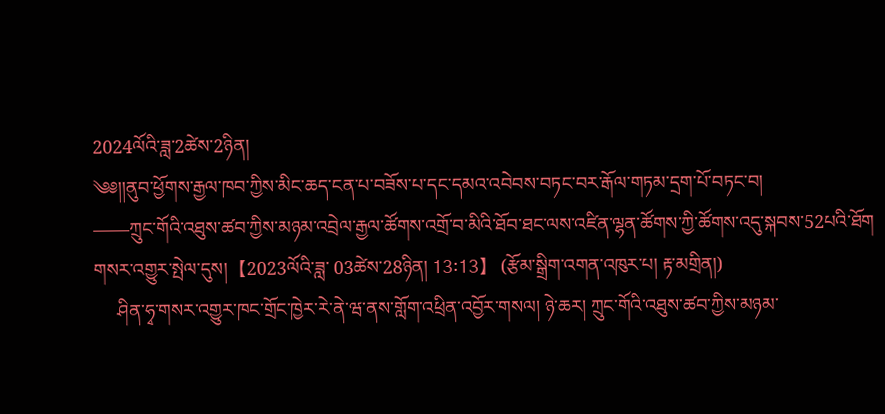2024ལོའི་ཟླ་2ཚེས་2ཉིན།
༄༅།།ནུབ་ཕྱོགས་རྒྱལ་ཁབ་ཀྱིས་མིང་ཆད་ངན་པ་བཟོས་པ་དང་དམའ་འབེབས་བཏང་བར་རྒོལ་གཏམ་དྲག་པོ་བཏང་བ།
——ཀྲུང་གོའི་འཐུས་ཚབ་ཀྱིས་མཉམ་འབྲེལ་རྒྱལ་ཚོགས་འགྲོ་བ་མིའི་ཐོབ་ཐང་ལས་འཛིན་ལྷན་ཚོགས་ཀྱི་ཚོགས་འདུ་སྐབས་52པའི་ཐོག
གསར་འགྱུར་སྤེལ་དུས།  【2023ལོའི་ཟླ་ 03ཚེས་28ཉིན། 13:13】   (རྩོམ་སྒྲིག་འགན་འཁུར་པ། རྟ་མགྲིན།)
     ཤིན་ཧྭ་གསར་འགྱུར་ཁང་གྲོང་ཁྱེར་རེ་ནེ་ཝ་ནས་གློག་འཕྲིན་འབྱོར་གསལ། ཉེ་ཆར། ཀྲུང་གོའི་འཐུས་ཚབ་ཀྱིས་མཉམ་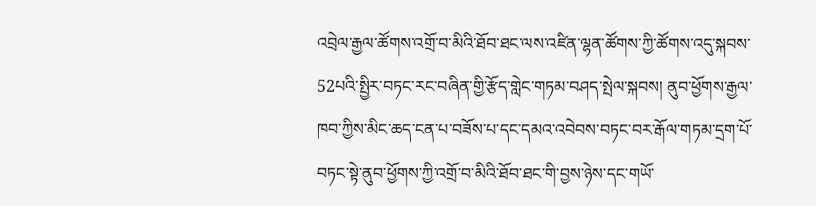འབྲེལ་རྒྱལ་ཚོགས་འགྲོ་བ་མིའི་ཐོབ་ཐང་ལས་འཛིན་ལྷན་ཚོགས་ཀྱི་ཚོགས་འདུ་སྐབས་52པའི་སྤྱིར་བཏང་རང་བཞིན་གྱི་རྩོད་གླེང་གཏམ་བཤད་སྤེལ་སྐབས། ནུབ་ཕྱོགས་རྒྱལ་ཁབ་ཀྱིས་མིང་ཆད་ངན་པ་བཟོས་པ་དང་དམའ་འབེབས་བཏང་བར་རྒོལ་གཏམ་དྲག་པོ་བཏང་སྟེ་ནུབ་ཕྱོགས་ཀྱི་འགྲོ་བ་མིའི་ཐོབ་ཐང་གི་བྱས་ཉེས་དང་གཡོ་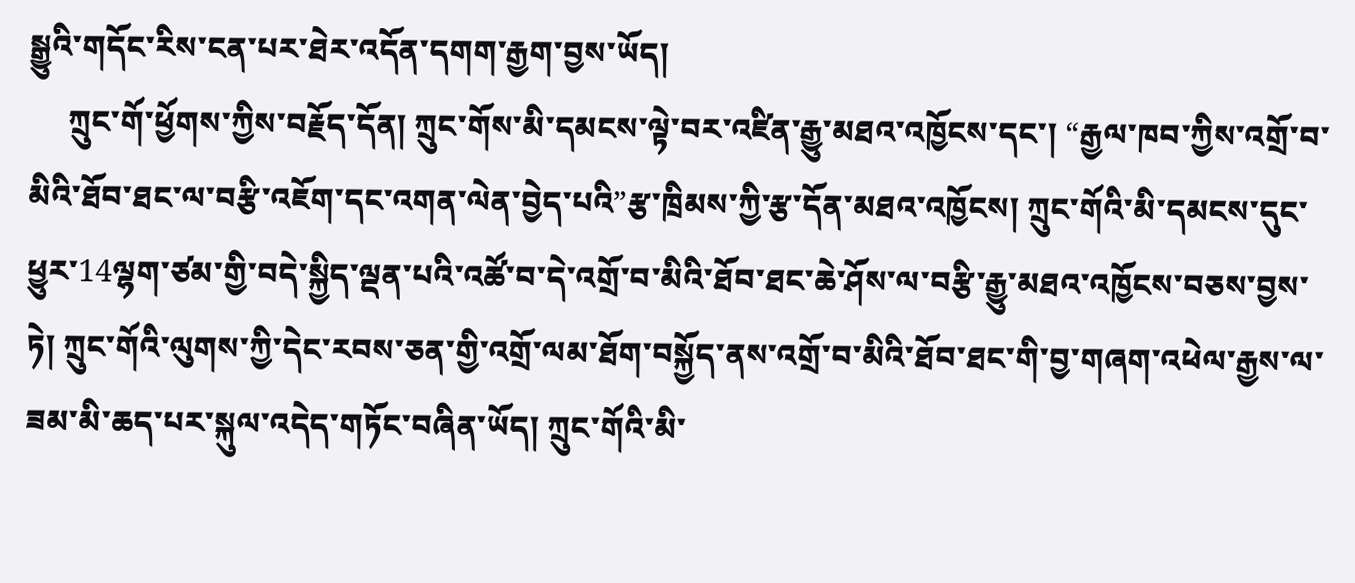སྒྱུའི་གདོང་རིས་ངན་པར་ཐེར་འདོན་དགག་རྒྱག་བྱས་ཡོད།
     ཀྲུང་གོ་ཕྱོགས་ཀྱིས་བརྗོད་དོན། ཀྲུང་གོས་མི་དམངས་ལྟེ་བར་འཛིན་རྒྱུ་མཐའ་འཁྱོངས་དང་། “རྒྱལ་ཁབ་ཀྱིས་འགྲོ་བ་མིའི་ཐོབ་ཐང་ལ་བརྩི་འཇོག་དང་འགན་ལེན་བྱེད་པའི”རྩ་ཁྲིམས་ཀྱི་རྩ་དོན་མཐའ་འཁྱོངས། ཀྲུང་གོའི་མི་དམངས་དུང་ཕྱུར་14ལྷག་ཙམ་གྱི་བདེ་སྐྱིད་ལྡན་པའི་འཚོ་བ་དེ་འགྲོ་བ་མིའི་ཐོབ་ཐང་ཆེ་ཤོས་ལ་བརྩི་རྒྱུ་མཐའ་འཁྱོངས་བཅས་བྱས་ཏེ། ཀྲུང་གོའི་ལུགས་ཀྱི་དེང་རབས་ཅན་གྱི་འགྲོ་ལམ་ཐོག་བསྐྱོད་ནས་འགྲོ་བ་མིའི་ཐོབ་ཐང་གི་བྱ་གཞག་འཕེལ་རྒྱས་ལ་ཟམ་མི་ཆད་པར་སྐུལ་འདེད་གཏོང་བཞིན་ཡོད། ཀྲུང་གོའི་མི་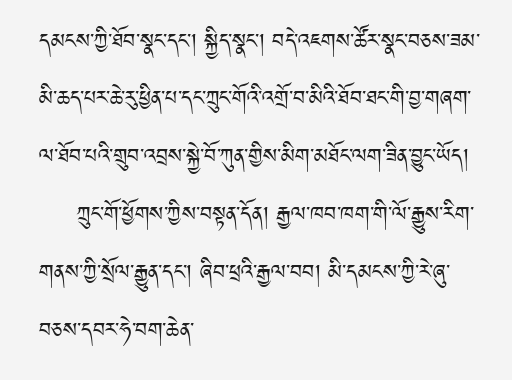དམངས་ཀྱི་ཐོབ་སྣང་དང་། སྐྱིད་སྣང་། བདེ་འཇགས་ཚོར་སྣང་བཅས་ཟམ་མི་ཆད་པར་ཆེ་རུ་ཕྱིན་པ་དང་ཀྲུང་གོའི་འགྲོ་བ་མིའི་ཐོབ་ཐང་གི་བྱ་གཞག་ལ་ཐོབ་པའི་གྲུབ་འབྲས་སྐྱེ་བོ་ཀུན་གྱིས་མིག་མཐོང་ལག་ཟིན་བྱུང་ཡོད།
     ཀྲུང་གོ་ཕྱོགས་ཀྱིས་བསྟན་དོན། རྒྱལ་ཁབ་ཁག་གི་ལོ་རྒྱུས་རིག་གནས་ཀྱི་སྲོལ་རྒྱུན་དང་། ཞིབ་ཕྲའི་རྒྱལ་བབ། མི་དམངས་ཀྱི་རེ་ཞུ་བཅས་དབར་ཧེ་བག་ཆེན་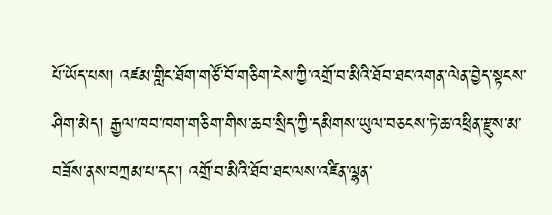པོ་ཡོད་པས། འཛམ་གླིང་ཐོག་གཙོ་བོ་གཅིག་ངེས་ཀྱི་འགྲོ་བ་མིའི་ཐོབ་ཐང་འགན་ལེན་བྱེད་སྟངས་ཤིག་མེད། རྒྱལ་ཁབ་ཁག་གཅིག་གིས་ཆབ་སྲིད་ཀྱི་དམིགས་ཡུལ་བཅངས་ཏེ་ཆ་འཕྲིན་རྫུས་མ་བཟོས་ནས་བཀྲམ་པ་དང་། འགྲོ་བ་མིའི་ཐོབ་ཐང་ལས་འཛིན་ལྷན་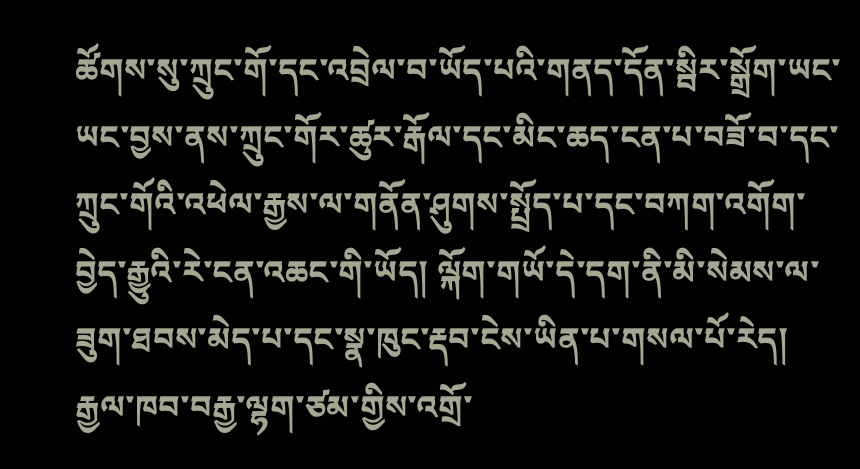ཚོགས་སུ་ཀྲུང་གོ་དང་འབྲེལ་བ་ཡོད་པའི་གནད་དོན་སྦིར་སྒྲོག་ཡང་ཡང་བྱས་ནས་ཀྲུང་གོར་ཚུར་རྒོལ་དང་མིང་ཆད་ངན་པ་བཟོ་བ་དང་ཀྲུང་གོའི་འཕེལ་རྒྱས་ལ་གནོན་ཤུགས་སྤྲོད་པ་དང་བཀག་འགོག་བྱེད་རྒྱུའི་རེ་ངན་འཆང་གི་ཡོད། ལྐོག་གཡོ་དེ་དག་ནི་མི་སེམས་ལ་ཟུག་ཐབས་མེད་པ་དང་སྣ་ཁུང་རྡབ་ངེས་ཡིན་པ་གསལ་པོ་རེད། རྒྱལ་ཁབ་བརྒྱ་ལྷག་ཙམ་གྱིས་འགྲོ་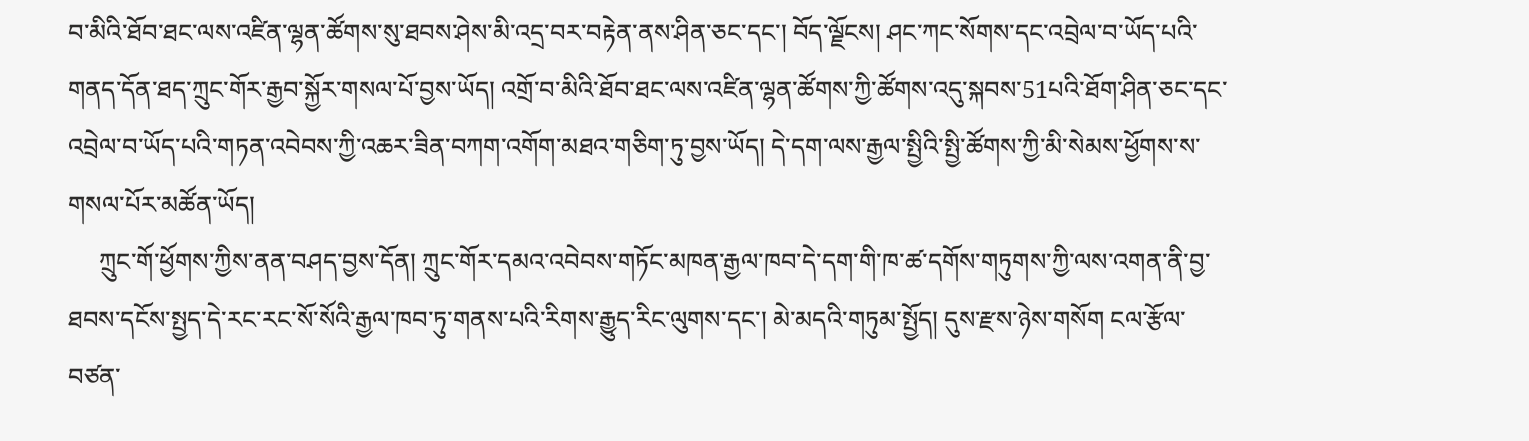བ་མིའི་ཐོབ་ཐང་ལས་འཛིན་ལྷན་ཚོགས་སུ་ཐབས་ཤེས་མི་འདྲ་བར་བརྟེན་ནས་ཤིན་ཅང་དང་། བོད་ལྗོངས། ཤང་ཀང་སོགས་དང་འབྲེལ་བ་ཡོད་པའི་གནད་དོན་ཐད་ཀྲུང་གོར་རྒྱབ་སྐྱོར་གསལ་པོ་བྱས་ཡོད། འགྲོ་བ་མིའི་ཐོབ་ཐང་ལས་འཛིན་ལྷན་ཚོགས་ཀྱི་ཚོགས་འདུ་སྐབས་51པའི་ཐོག་ཤིན་ཅང་དང་འབྲེལ་བ་ཡོད་པའི་གཏན་འབེབས་ཀྱི་འཆར་ཟིན་བཀག་འགོག་མཐའ་གཅིག་ཏུ་བྱས་ཡོད། དེ་དག་ལས་རྒྱལ་སྤྱིའི་སྤྱི་ཚོགས་ཀྱི་མི་སེམས་ཕྱོགས་ས་གསལ་པོར་མཚོན་ཡོད།
     ཀྲུང་གོ་ཕྱོགས་ཀྱིས་ནན་བཤད་བྱས་དོན། ཀྲུང་གོར་དམའ་འབེབས་གཏོང་མཁན་རྒྱལ་ཁབ་དེ་དག་གི་ཁ་ཚ་དགོས་གཏུགས་ཀྱི་ལས་འགན་ནི་བྱ་ཐབས་དངོས་སྤྱད་དེ་རང་རང་སོ་སོའི་རྒྱལ་ཁབ་ཏུ་གནས་པའི་རིགས་རྒྱུད་རིང་ལུགས་དང་། མེ་མདའི་གཏུམ་སྤྱོད། དུས་རྫས་ཉེས་གསོག ངལ་རྩོལ་བཙན་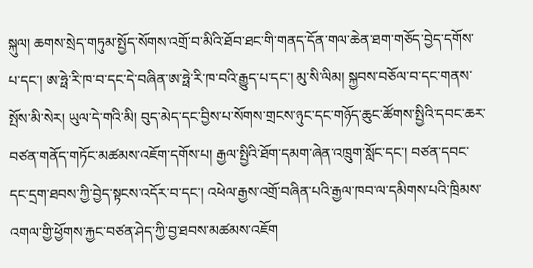སྐུལ། ཆགས་སྲེད་གཏུམ་སྤྱོད་སོགས་འགྲོ་བ་མིའི་ཐོབ་ཐང་གི་གནད་དོན་གལ་ཆེན་ཐག་གཅོད་བྱེད་དགོས་པ་དང་། ཨ་ཧྥེ་རི་ཁ་བ་དང་དེ་བཞིན་ཨ་ཧྥེ་རི་ཁ་བའི་རྒྱུད་པ་དང་། མུ་སི་ལིམ། སྐྱབས་བཅོལ་བ་དང་གནས་སྤོས་མི་སེར། ཡུལ་དེ་གའི་མི། བུད་མེད་དང་བྱིས་པ་སོགས་གྲངས་ཉུང་དང་གཉོད་ཆུང་ཚོགས་སྤྱིའི་དབང་ཆར་བཙན་གནོད་གཏོང་མཚམས་འཇོག་དགོས་པ། རྒྱལ་སྤྱིའི་ཐོག་དམག་ཞེན་འཁྲུག་སློང་དང་། བཙན་དབང་དང་དྲག་ཐབས་ཀྱི་བྱེད་སྟངས་འདོར་བ་དང་། འཕེལ་རྒྱས་འགྲོ་བཞིན་པའི་རྒྱལ་ཁབ་ལ་དམིགས་པའི་ཁྲིམས་འགལ་གྱི་ཕྱོགས་རྐྱང་བཙན་ཤེད་ཀྱི་བྱ་ཐབས་མཚམས་འཇོག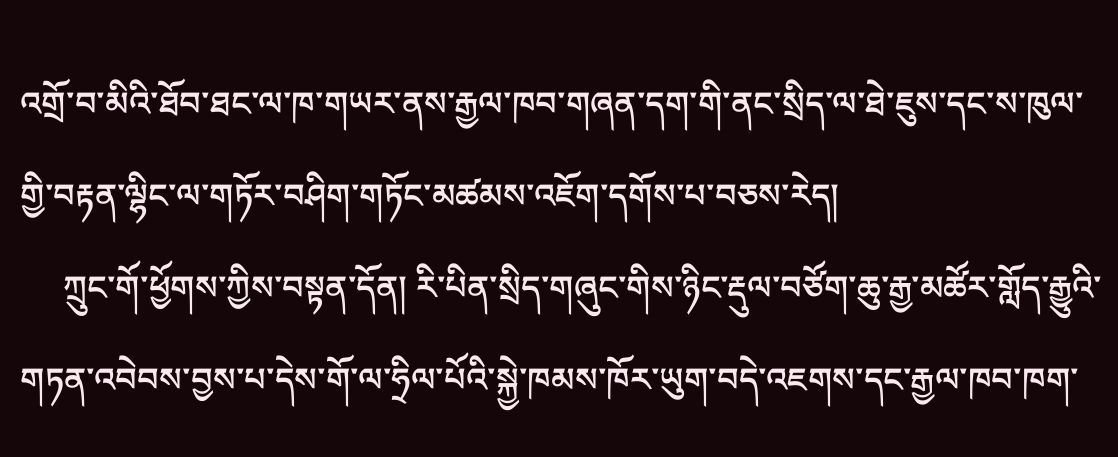འགྲོ་བ་མིའི་ཐོབ་ཐང་ལ་ཁ་གཡར་ནས་རྒྱལ་ཁབ་གཞན་དག་གི་ནང་སྲིད་ལ་ཐེ་ཇུས་དང་ས་ཁུལ་གྱི་བརྟན་ལྷིང་ལ་གཏོར་བཤིག་གཏོང་མཚམས་འཇོག་དགོས་པ་བཅས་རེད།
     ཀྲུང་གོ་ཕྱོགས་ཀྱིས་བསྟན་དོན། རི་པིན་སྲིད་གཞུང་གིས་ཉིང་རྡུལ་བཙོག་ཆུ་རྒྱ་མཚོར་གློད་རྒྱུའི་གཏན་འབེབས་བྱས་པ་དེས་གོ་ལ་ཧྲིལ་པོའི་སྐྱེ་ཁམས་ཁོར་ཡུག་བདེ་འཇགས་དང་རྒྱལ་ཁབ་ཁག་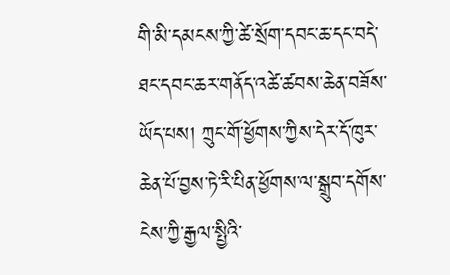གི་མི་དམངས་ཀྱི་ཚེ་སྲོག་དབང་ཆ་དང་བདེ་ཐང་དབང་ཆར་གནོད་འཚེ་ཚབས་ཆེན་བཟོས་ཡོད་པས། ཀྲུང་གོ་ཕྱོགས་ཀྱིས་དེར་དོ་ཁུར་ཆེན་པོ་བྱས་ཏེ་རི་པིན་ཕྱོགས་ལ་སྒྲུབ་དགོས་ངེས་ཀྱི་རྒྱལ་སྤྱིའི་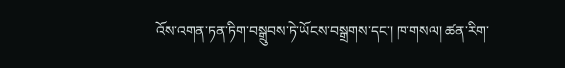འོས་འགན་ཏན་ཏིག་བསྒྲུབས་ཏེ་ཡོངས་བསྒྲགས་དང་། ཁ་གསལ། ཚན་རིག་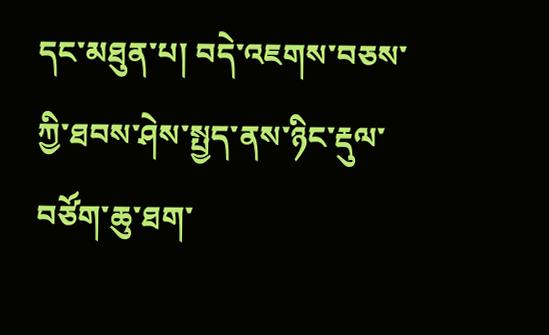དང་མཐུན་པ། བདེ་འཇགས་བཅས་ཀྱི་ཐབས་ཤེས་སྤྱད་ནས་ཉིང་རྡུལ་བཙོག་ཆུ་ཐག་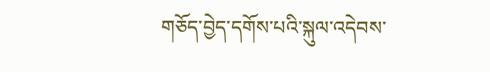གཅོད་བྱེད་དགོས་པའི་སྐུལ་འདེབས་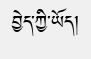བྱེད་ཀྱི་ཡོད།